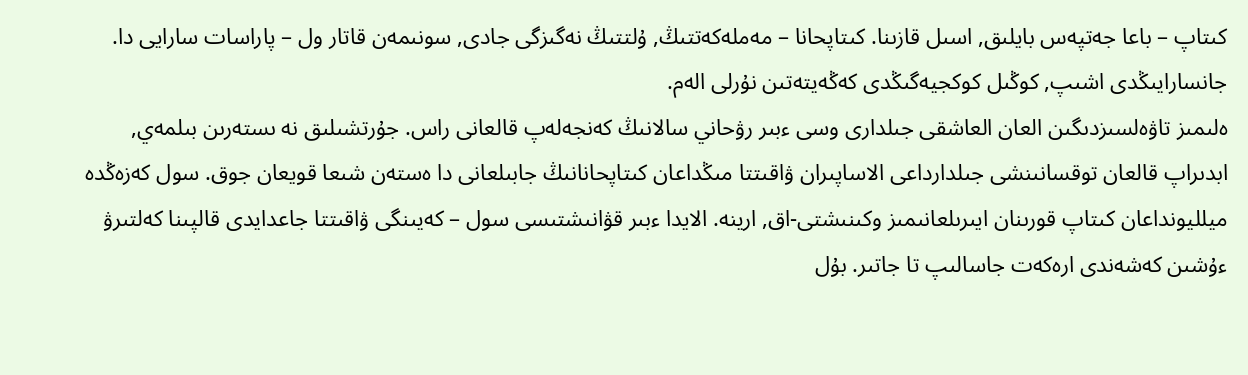كىتاپ – باعا جەتپەس بايلىق, اسىل قازىنا. كىتاپحانا – مەملەكەتتىڭ, ۇلتتىڭ نەگىزگى جادى, سونىمەن قاتار ول – پاراسات سارايى دا. جانسارايىڭدى اشىپ, كوڭىل كوكجيەگىڭدى كەڭەيتەتىن نۇرلى الەم.
ەلىمىز تاۋەلسىزدىگىن العان العاشقى جىلدارى وسى ءبىر رۋحاني سالانىڭ كەنجەلەپ قالعانى راس. جۇرتشىلىق نە ىستەرىن بىلمەي, ابدىراپ قالعان توقسانىنشى جىلدارداعى الاساپىران ۋاقىتتا مىڭداعان كىتاپحانانىڭ جابىلعانى دا ەستەن شىعا قويعان جوق. سول كەزەڭدە ميلليونداعان كىتاپ قورىنان ايىرىلعانىمىز وكىنىشتى-اق, ارينە. الايدا ءبىر قۋانىشتىسى سول – كەيىنگى ۋاقىتتا جاعدايدى قالپىنا كەلتىرۋ ءۇشىن كەشەندى ارەكەت جاسالىپ تا جاتىر. بۇل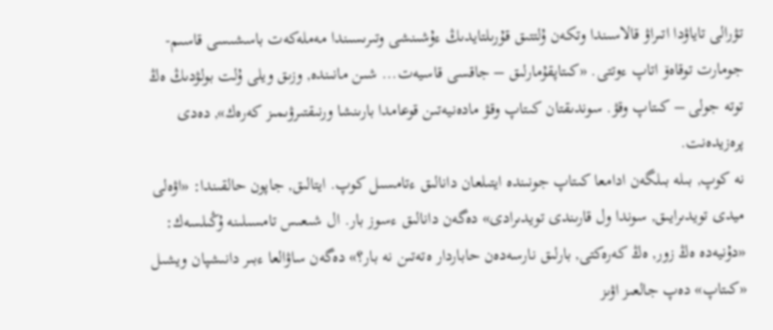تۋرالى تاياۋدا اتىراۋ قالاسىندا وتكەن ۇلتتىق قۇرىلتايدىڭ ءۇشىنشى وتىرىسىندا مەملەكەت باسشىسى قاسىم-جومارت توقاەۆ اتاپ ءوتتى. «كىتاپقۇمارلىق – جاقسى قاسيەت... شىن مانىندە, وزىق ويلى ۇلت بولۋدىڭ ەڭ توتە جولى – كىتاپ وقۋ. سوندىقتان كىتاپ وقۋ مادەنيەتىن قوعامدا بارىنشا ورنىقتىرۋىمىز كەرەك», دەدى پرەزيدەنت.
نە كوپ, بىلە بىلگەن ادامعا كىتاپ جونىندە ايتىلعان دانالىق ءتامسىل كوپ. ايتالىق, جاپون حالقىندا: «اۋەلى ميدى تويدىرايىق, سوندا ول قارىندى تويدىرادى» دەگەن دانالىق ءسوز بار. ال شىعىس تامسىلىنە ۇڭىلسەك: «دۇنيەدە ەڭ زور, ەڭ كەرەكتى, بارلىق نارسەدەن حاباردار ەتەتىن نە بار؟» دەگەن ساۋالعا ءبىر دانىشپان ويشىل «كىتاپ» دەپ جالعىز اۋىز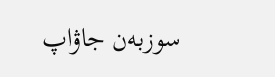سوزبەن جاۋاپ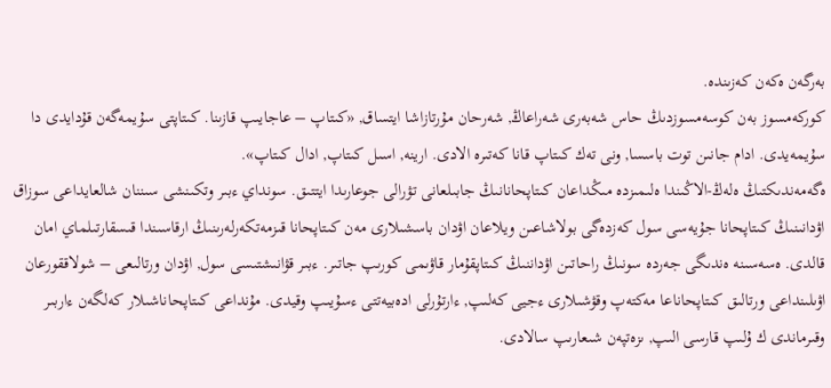بەرگەن ەكەن كەزىندە.
كوركەمسوز بەن كوسەمسوزدىڭ حاس شەبەرى شەراعاڭ, شەرحان مۇرتازاشا ايتساق, «كىتاپ – عاجايىپ قازىنا. كىتاپتى سۇيمەگەن قۇدايدى دا سۇيمەيدى. ادام جانىن توت باسسا, ونى تەك كىتاپ قانا كەتىرە الادى. ارينە, اسىل كىتاپ, ادال كىتاپ».
ەگەمەندىكتىڭ ەلەڭ-الاڭىندا ەلىمىزدە مىڭداعان كىتاپحانانىڭ جابىلعانى تۋرالى جوعارىدا ايتتىق. سونداي ءبىر وتكىنشى سىننان شالعايداعى سوزاق اۋدانىنىڭ كىتاپحانا جۇيەسى سول كەزدەگى بولاشاعىن ويلاعان اۋدان باسشىلارى مەن كىتاپحانا قىزمەتكەرلەرىنىڭ ارقاسىندا قىسقارتىلماي امان قالدى. ەسەسىنە ەندىگى جەردە سونىڭ راحاتىن اۋداننىڭ كىتاپقۇمار قاۋىمى كورىپ جاتىر. ءبىر قۋانىشتىسى سول, اۋدان ورتالىعى – شولاققورعان اۋىلىنداعى ورتالىق كىتاپحاناعا مەكتەپ وقۋشىلارى ءجيى كەلىپ, ءارتۇرلى ادەبيەتتى ءسۇيىپ وقيدى. مۇنداعى كىتاپحاناشىلار كەلگەن ءاربىر وقىرماندى ك ۇلىپ قارسى الىپ, ىزەتپەن شىعارىپ سالادى.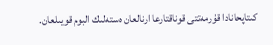كىتاپحانادا قۇرمەتتى قوناقتارعا ارنالعان ەستەلىك البوم قويىلعان.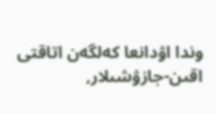وندا اۋدانعا كەلگەن اتاقتى اقىن-جازۋشىلار,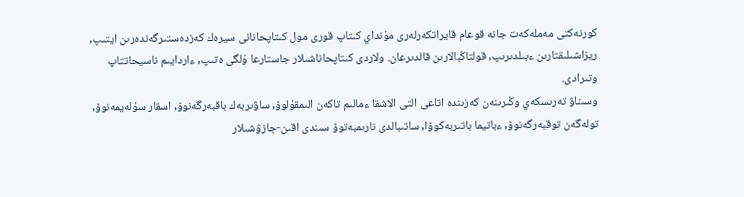كورنەكتى مەملەكەت جانە قوعام قايراتكەرلەرى مۇنداي كىتاپ قورى مول كىتاپحانانى سيرەك كەزدەستىرگەندەرىن ايتىپ, ريزاشىلىقتارىن ءبىلدىرىپ, قولتاڭبالارىن قالدىرعان. ولاردى كىتاپحاناشىلار جاستارعا ۇلگى ەتىپ, ءاردايىم ناسيحاتتاپ وتىرادى.
وسىناۋ تەرىسكەي وڭىرىنەن كەزىندە اتاعى التى الاشقا ءمالىم تاكەن الىمقۇلوۆ, ساۋىربەك باقبەرگەنوۆ, اسقار سۇلەيمەنوۆ, تولەگەن توقبەرگەنوۆ, ءباتيما باتىربەكوۆا, ساتىبالدى نارىمبەتوۆ سىندى اقىن-جازۋشىلار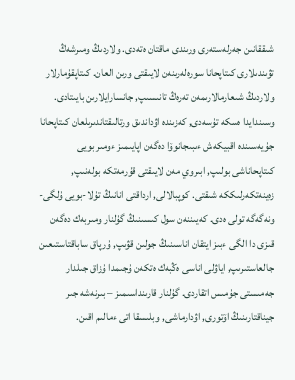شىققانىن جەرلەستەرى ورىندى ماقتان ەتەدى. ولاردىڭ ومىرشەڭ تۋىندىلارى كىتاپحانا سورەلەرىنەن لايىقتى ورىن العان. كىتاپقۇمارلار ولاردىڭ شىعارمالارىمەن تەرەڭ تانىسىپ, جانسارايلارىن بايىتادى.
وسىندايدا ەسكە تۇسەدى, كەزىندە اۋداندىق ورتالىقتاندىرىلعان كىتاپحانا جۇيەسىندە اقبيكەش ءىبىجانوۆا دەگەن اپايىمىز ءومىر بويى كىتاپحاناشى بولىپ, ابىروي مەن لايىقتى قۇرمەتكە بولەنىپ, زەينەتكەرلىككە شىقتى. كوپبالالى, ارداقتى انانىڭ تۇلا-بويى ۇلگى-ونەگەگە تولى ەدى. كەيىننەن سول كىسىنىڭ گۇلنار ومىربەك دەگەن قىزى دا الگى ءبىز ايتقان اناسىنىڭ جولىن قۋىپ, ۇرپاق ساباقتاستىعىن جالعاستىرىپ, اياۋلى اناسى ەڭبەك ەتكەن ۇجىمدا ۇزاق جىلدار جەمىستى جۇمىس اتقاردى. گۇلنار قارىنداسىمىز – بىرنەشە جىر جيناقتارىنىڭ اۆتورى, اۋدارماشى, وبلىسقا اتى ءمالىم اقىن.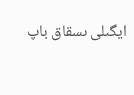ايگىلى ىسقاق باپ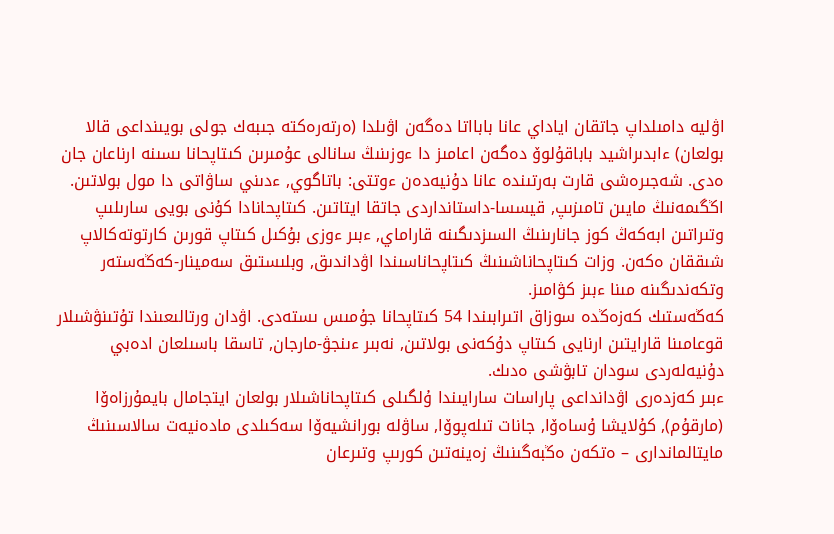اۋليە دامىلداپ جاتقان اياداي عانا بابااتا دەگەن اۋىلدا (ەرتەرەكتە جىبەك جولى بويىنداعى قالا بولعان) ءابدىراشيد باباقۇلوۆ دەگەن اعامىز دا ءوزىنىڭ سانالى عۇمىرىن كىتاپحانا ىسىنە ارناعان جان ەدى. شەجىرەشى قارت بەرتىندە عانا دۇنيەدەن ءوتتى: باتاگوي, ءدىني ساۋاتى دا مول بولاتىن. اڭگىمەنىڭ مايىن تامىزىپ, قيسسا-داستانداردى جاتقا ايتاتىن. كىتاپحانادا كۇنى بويى سارىلىپ وتىراتىن ابەكەڭ كوز جانارىنىڭ السىزدىگىنە قاراماي, ءبىر ءوزى بۇكىل كىتاپ قورىن كارتوتەكالاپ شىققان ەكەن. وزات كىتاپحاناشىنىڭ كىتاپحاناسىندا اۋداندىق, وبلىستىق سەمينار-كەڭەستەر وتكەندىگىنە مىنا ءبىز كۋامىز.
كەڭەستىك كەزەڭدە سوزاق اتىرابىندا 54 كىتاپحانا جۇمىس ىستەدى. اۋدان ورتالىعىندا تۇتىنۋشىلار قوعامىنا قارايتىن ارنايى كىتاپ دۇكەنى بولاتىن, نەبىر ءىنجۋ-مارجان, تاسقا باسىلعان ادەبي دۇنيەلەردى سودان تابۋشى ەدىك.
ءبىر كەزدەرى اۋدانداعى پاراسات سارايىندا ۇلگىلى كىتاپحاناشىلار بولعان ايتجامال بايمۇرزاەۆا (مارقۇم), كۇلايشا ۇساەۆا, جانات تىلەپوۆا, ساۋلە بورانشيەۆا سەكىلدى مادەنيەت سالاسىنىڭ مايتالماندارى – ەتكەن ەڭبەگىنىڭ زەينەتىن كورىپ وتىرعان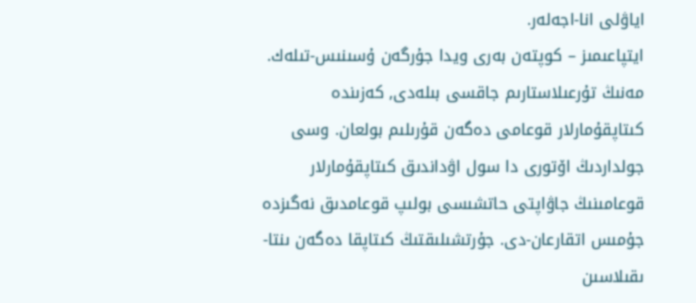اياۋلى انا-اجەلەر.
ايتپاعىمىز – كوپتەن بەرى ويدا جۇرگەن ۇسىنىس-تىلەك. مەنىڭ تۇرعىلاستارىم جاقسى بىلەدى, كەزىندە كىتاپقۇمارلار قوعامى دەگەن قۇرىلىم بولعان. وسى جولداردىڭ اۆتورى دا سول اۋداندىق كىتاپقۇمارلار قوعامىنىڭ جاۋاپتى حاتشىسى بولىپ قوعامدىق نەگىزدە جۇمىس اتقارعان-دى. جۇرتشىلىقتىڭ كىتاپقا دەگەن ىنتا-ىقىلاسىن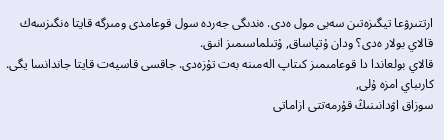ارتتىرۋعا تيگىزەتىن سەبى مول ەدى. ەندىگى جەردە سول قوعامدى ومىرگە قايتا ەنگىزسەك قالاي بولار ەدى؟ ودان ۇتپاساق, ۇتىلماسىمىز انىق.
قالاي بولعاندا دا قوعامىمىز كىتاپ الەمىنە بەت تۇزەدى. جاقسى قاسيەت قايتا جاندانسا يگى.
كارىباي امزە ۇلى,
سوزاق اۋدانىنىڭ قۇرمەتتى ازاماتى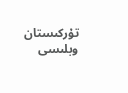تۇركىستان وبلىسى